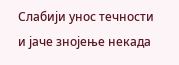Слабији унос течности и јаче знојење некада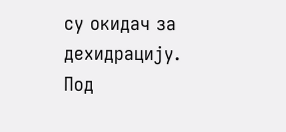су окидач за дехидрацију.
Под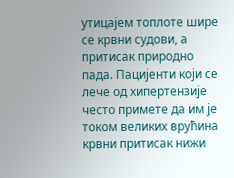утицајем топлоте шире се крвни судови, а притисак природно пада. Пацијенти који се лече од хипертензије често примете да им је током великих врућина крвни притисак нижи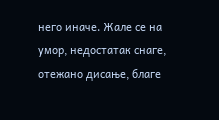него иначе. Жале се на умор, недостатак снаге, отежано дисање, благе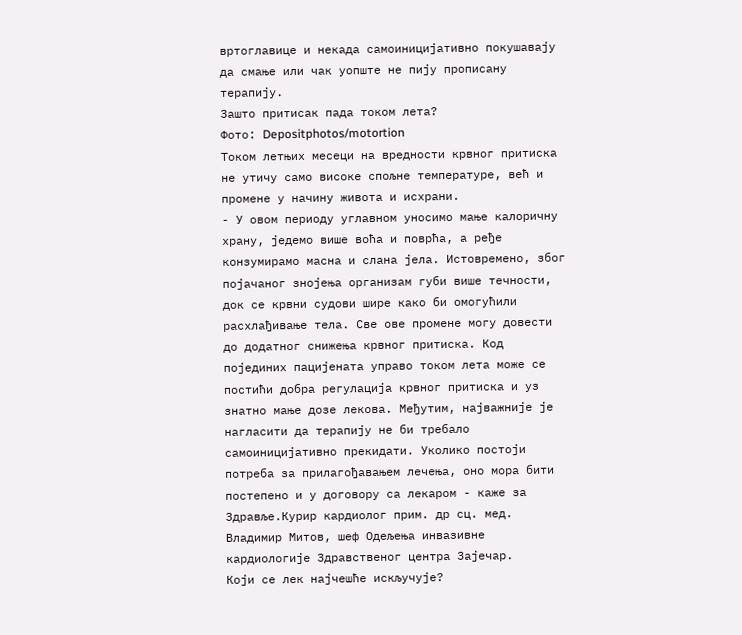вртоглавице и некада самоиницијативно покушавају да смање или чак уопште не пију прописану терапију.
Зашто притисак пада током лета?
Фото: Depositphotos/motortion
Током летњих месеци на вредности крвног притиска не утичу само високе спољне температуре, већ и промене у начину живота и исхрани.
- У овом периоду углавном уносимо мање калоричну храну, једемо више воћа и поврћа, а ређе конзумирамо масна и слана јела. Истовремено, због појачаног знојења организам губи више течности, док се крвни судови шире како би омогућили расхлађивање тела. Све ове промене могу довести до додатног снижења крвног притиска. Код појединих пацијената управо током лета може се постићи добра регулација крвног притиска и уз знатно мање дозе лекова. Међутим, најважније је нагласити да терапију не би требало самоиницијативно прекидати. Уколико постоји потреба за прилагођавањем лечења, оно мора бити постепено и у договору са лекаром - каже за Здравље.Курир кардиолог прим. др сц. мед. Владимир Митов, шеф Одељења инвазивне кардиологије Здравственог центра Зајечар.
Који се лек најчешће искључује?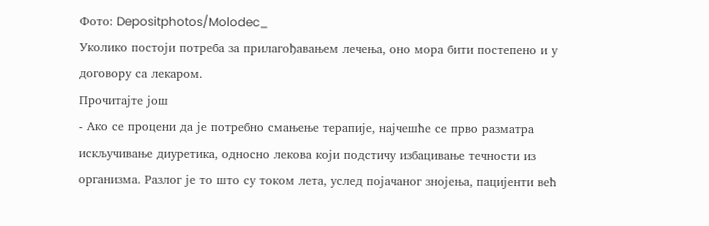Фото: Depositphotos/Molodec_
Уколико постоји потреба за прилагођавањем лечења, оно мора бити постепено и у договору са лекаром.
Прочитајте још
- Ако се процени да је потребно смањење терапије, најчешће се прво разматра искључивање диуретика, односно лекова који подстичу избацивање течности из организма. Разлог је то што су током лета, услед појачаног знојења, пацијенти већ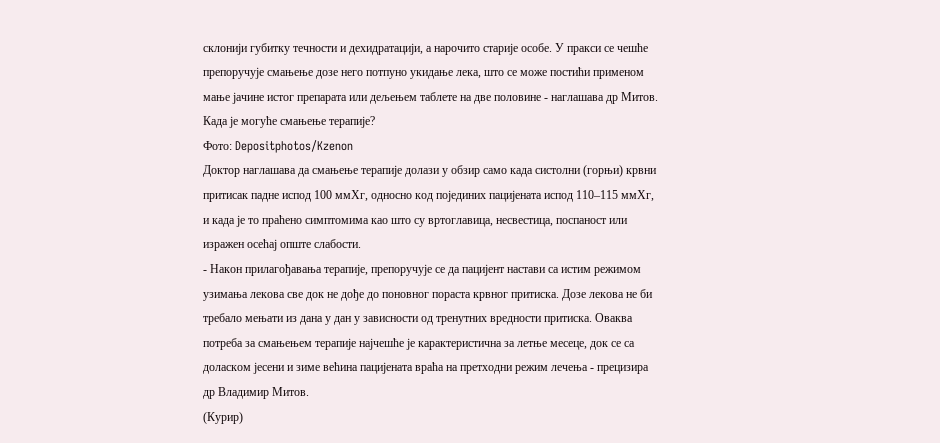склонији губитку течности и дехидратацији, а нарочито старије особе. У пракси се чешће препоручује смањење дозе него потпуно укидање лека, што се може постићи применом мање јачине истог препарата или дељењем таблете на две половине - наглашава др Митов.
Када је могуће смањење терапије?
Фото: Depositphotos/Kzenon
Доктор наглашава да смањење терапије долази у обзир само када систолни (горњи) крвни притисак падне испод 100 ммХг, односно код појединих пацијената испод 110–115 ммХг, и када је то праћено симптомима као што су вртоглавица, несвестица, поспаност или изражен осећај опште слабости.
- Након прилагођавања терапије, препоручује се да пацијент настави са истим режимом узимања лекова све док не дође до поновног пораста крвног притиска. Дозе лекова не би требало мењати из дана у дан у зависности од тренутних вредности притиска. Оваква потреба за смањењем терапије најчешће је карактеристична за летње месеце, док се са доласком јесени и зиме већина пацијената враћа на претходни режим лечења - прецизира др Владимир Митов.
(Курир)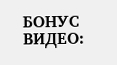БОНУС ВИДЕО: